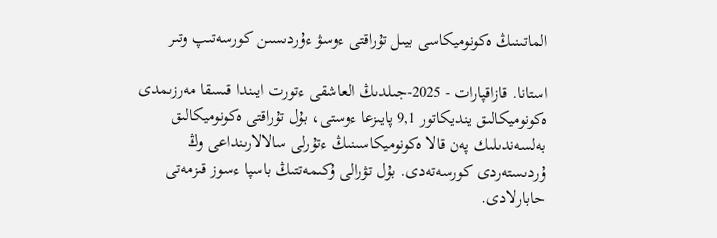الماتىنىڭ ەكونوميكاسى بيىل تۇراقتى ءوسۋ ءۇردىسىن كورسەتىپ وتىر

استانا. قازاقپارات - 2025-جىلدىڭ العاشقى ءتورت ايىندا قىسقا مەرزىمدى ەكونوميكالىق ينديكاتور 9,1 پايىزعا ءوستى، بۇل تۇراقتى ەكونوميكالىق بەلسەندىلىك پەن قالا ەكونوميكاسىنىڭ ءتۇرلى سالالارىنداعى وڭ ۇردىستەردى كورسەتەدى. بۇل تۋرالى ۇكىمەتتىڭ باسپا ءسوز قىزمەتى حابارلادى.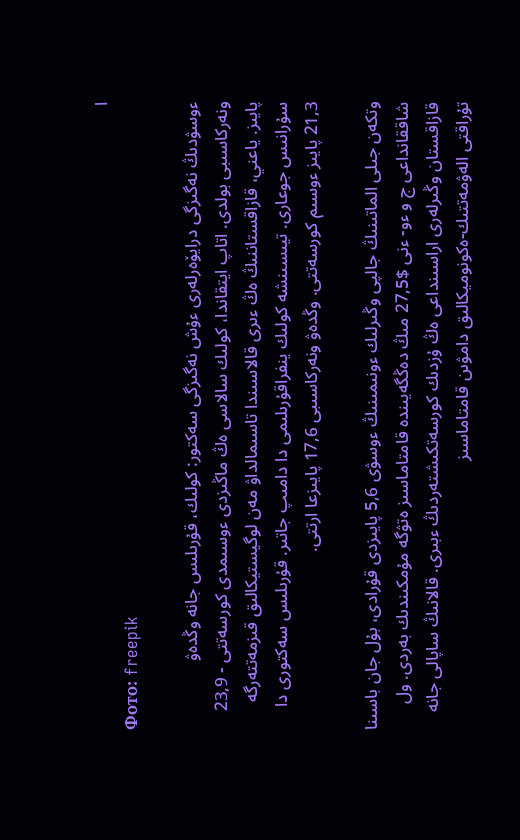ا
Фото: freepik

ءوسۋدىڭ نەگىزگى درايۆەرلەرى ءۇش نەگىزگى سەكتور: كولىك، قۇرىلىس جانە وڭدەۋ ونەركاسىبى بولدى. اتاپ ايتقاندا، كولىك سالاسى ەڭ ماڭىزدى ءوسىمدى كورسەتتى - 23,9 پايىز. ياعني، قازاقستاننىڭ ەڭ ءىرى قالاسىندا تاسىمالداۋ مەن لوگيستيكالىق قىزمەتتەرگە سۇرانىس جوعارى. تيىسىنشە كولىك ينفراقۇرىلىمى دا دامىپ جاتىر. قۇرىلىس سەكتورى دا 21,3 پايىز ءوسىم كورسەتتى. وڭدەۋ ونەركاسىبى 17,6 پايىزعا ارتتى.

وتكەن جىلى الماتىنىڭ جالپى وڭىرلىك ءونىمىنىڭ ءوسۋى 5,6 پايىزدى قۇرادى، بۇل جان باسىنا شاققانداعى ج و ءو- ءنى $27,5 مىڭ دەڭگەيىندە قامتاماسىز ەتۋگە مۇمكىندىك بەردى. ول قازاقستان وڭىرلەرى اراسىنداعى ەڭ ۇزدىك كورسەتكىشتەردىڭ ءبىرى. قالانىڭ ساپالى جانە تۇراقتى الەۋمەتتىك-ەكونوميكالىق دامۋىن قامتاماسىز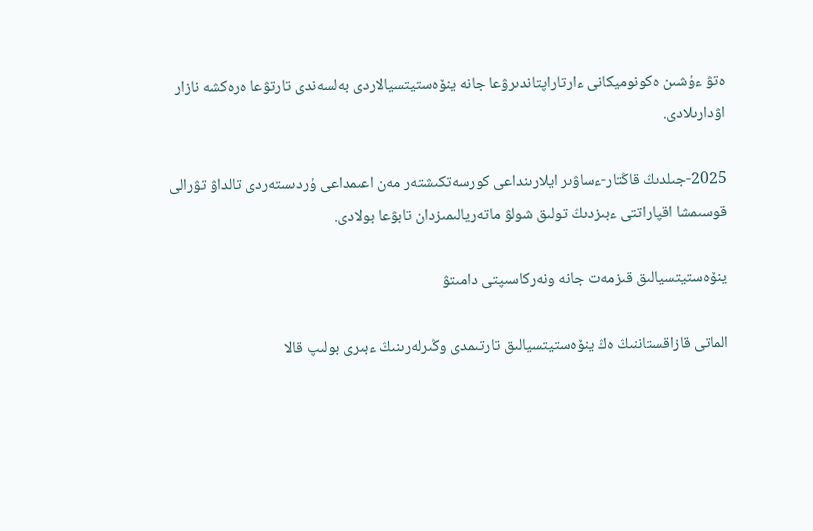ەتۋ ءۇشىن ەكونوميكانى ءارتاراپتاندىرۋعا جانە ينۆەستيتسيالاردى بەلسەندى تارتۋعا ەرەكشە نازار اۋدارىلادى.

2025-جىلدىڭ قاڭتار-ءساۋىر ايلارىنداعى كورسەتكىشتەر مەن اعىمداعى ۇردىستەردى تالداۋ تۋرالى قوسىمشا اقپاراتتى ءبىزدىڭ تولىق شولۋ ماتەريالىمىزدان تابۋعا بولادى.

ينۆەستيتسيالىق قىزمەت جانە ونەركاسىپتى دامىتۋ

الماتى قازاقستاننىڭ ەڭ ينۆەستيتسيالىق تارتىمدى وڭىرلەرىنىڭ ءبىرى بولىپ قالا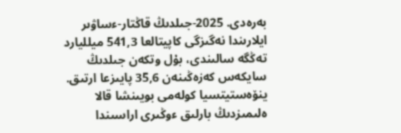بەرەدى. 2025-جىلدىڭ قاڭتار-ءساۋىر ايلارىندا نەگىزگى كاپيتالعا 541,3 ميلليارد تەڭگە سالىندى، بۇل وتكەن جىلدىڭ سايكەس كەزەڭىنەن 35,6 پايىزعا ارتىق. ينۆەستيتسيا كولەمى بويىنشا قالا ەلىمىزدىڭ بارلىق ءوڭىرى اراسىندا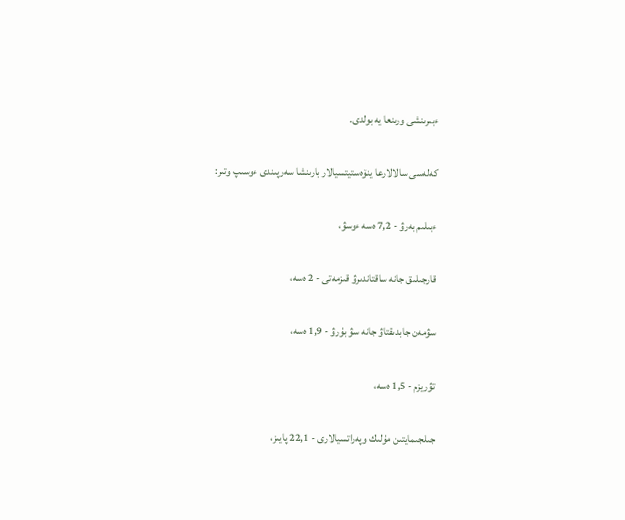ءبىرىنشى ورىنعا يە بولدى.

كەلەسى سالالارعا ينۆەستيتسيالار بارىنشا سەرپىندى ءوسىپ وتىر:

ءبىلىم بەرۋ - 7,2 ەسە ءوسۋ،

قارجىلىق جانە ساقتاندىرۋ قىزمەتى - 2 ەسە،

سۋمەن جابدىقتاۋ جانە سۋ بۇرۋ - 1,9 ەسە،

تۋريزم - 1,5 ەسە،

جىلجىمايتىن مۇلىك وپەراتسيالارى - 22,1 پايىز،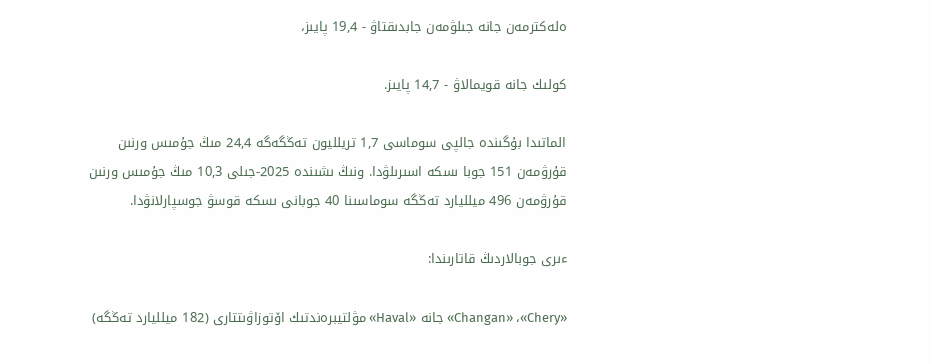ەلەكترمەن جانە جىلۋمەن جابدىقتاۋ - 19,4 پايىز،

كولىك جانە قويمالاۋ - 14,7 پايىز.

الماتىدا بۇگىندە جالپى سوماسى 1,7 تريلليون تەڭگەگە 24,4 مىڭ جۇمىس ورنىن قۇرۋمەن 151 جوبا ىسكە اسىرىلۋدا. ونىڭ ىشىندە 2025-جىلى 10,3 مىڭ جۇمىس ورنىن قۇرۋمەن 496 ميلليارد تەڭگە سوماسىنا 40 جوبانى ىسكە قوسۋ جوسپارلانۋدا.

ءىرى جوبالاردىڭ قاتارىندا:

«Changan» ،«Chery» جانە «Haval» مۋلتيبرەندتىك اۆتوزاۋىتتارى (182 ميلليارد تەڭگە)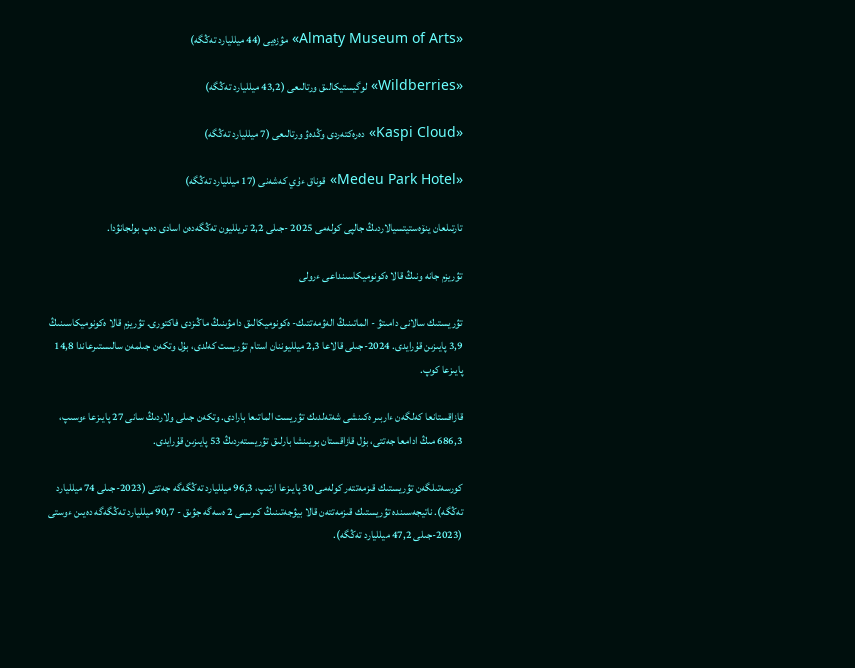«Almaty Museum of Arts» مۋزەيى (44 ميلليارد تەڭگە)

«Wildberries» لوگيستيكالىق ورتالىعى (43,2 ميلليارد تەڭگە)

«Kaspi Cloud» دەرەكتەردى وڭدەۋ ورتالىعى (7 ميلليارد تەڭگە)

«Medeu Park Hotel» قوناق ءۇي كەشەنى (17 ميلليارد تەڭگە)

تارتىلعان ينۆەستيتسيالاردىڭ جالپى كولەمى 2025 -جىلى 2,2 تريلليون تەڭگەدەن اسادى دەپ بولجانۋدا.

تۋريزم جانە ونىڭ قالا ەكونوميكاسىنداعى ءرولى

تۋريستىك سالانى دامىتۋ - الماتىنىڭ الەۋمەتتىك- ەكونوميكالىق دامۋىنىڭ ماڭىزدى فاكتورى. تۋريزم قالا ەكونوميكاسىنىڭ 3,9 پايىزىن قۇرايدى. 2024-جىلى قالاعا 2,3 ميلليوننان استام تۋريست كەلدى، بۇل وتكەن جىلمەن سالىستىرعاندا 14,8 پايىزعا كوپ.

قازاقستانعا كەلگەن ءاربىر ەكىنشى شەتەلدىك تۋريست الماتىعا بارادى. وتكەن جىلى ولاردىڭ سانى 27 پايىزعا ءوسىپ، 686,3 مىڭ ادامعا جەتتى، بۇل قازاقستان بويىنشا بارلىق تۋريستەردىڭ 53 پايىزىن قۇرايدى.

كورسەتىلگەن تۋريستىك قىزمەتتەر كولەمى 30 پايىزعا ارتىپ، 96,3 ميلليارد تەڭگەگە جەتتى (2023-جىلى 74 ميلليارد تەڭگە). ناتيجەسىندە تۋريستىك قىزمەتتەن قالا بيۋجەتىنىڭ كىرىسى 2 ەسەگە جۋىق - 90,7 ميلليارد تەڭگەگە دەيىن ءوستى (2023-جىلى 47,2 ميلليارد تەڭگە).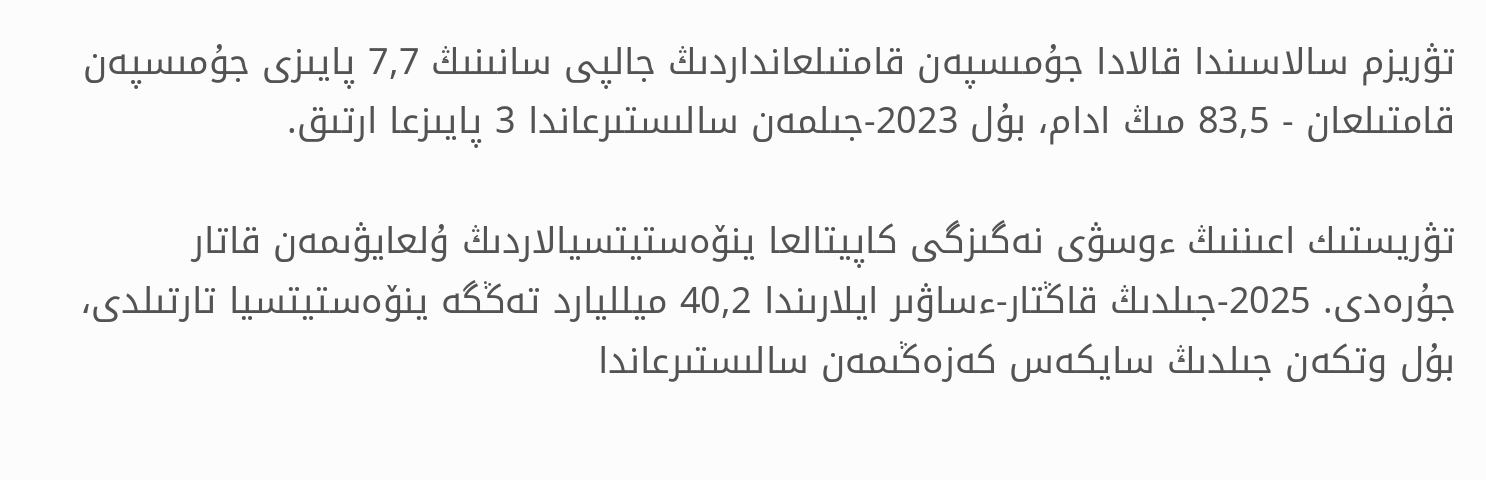تۋريزم سالاسىندا قالادا جۇمىسپەن قامتىلعانداردىڭ جالپى سانىنىڭ 7,7 پايىزى جۇمىسپەن قامتىلعان - 83,5 مىڭ ادام، بۇل 2023-جىلمەن سالىستىرعاندا 3 پايىزعا ارتىق.

تۋريستىك اعىننىڭ ءوسۋى نەگىزگى كاپيتالعا ينۆەستيتسيالاردىڭ ۇلعايۋىمەن قاتار جۇرەدى. 2025-جىلدىڭ قاڭتار-ءساۋىر ايلارىندا 40,2 ميلليارد تەڭگە ينۆەستيتسيا تارتىلدى، بۇل وتكەن جىلدىڭ سايكەس كەزەڭىمەن سالىستىرعاندا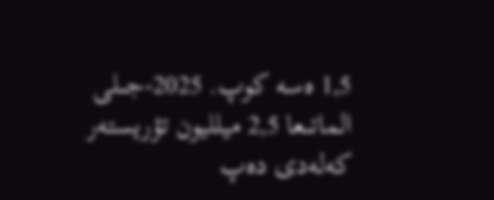1,5 ەسە كوپ. 2025-جىلى الماتىعا 2,5 ميلليون تۋريستەر كەلەدى دەپ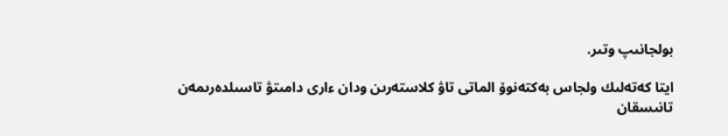بولجانىپ وتىر.

ايتا كەتەلىك ولجاس بەكتەنوۆ الماتى تاۋ كلاستەرىن ودان ءارى دامىتۋ تاسىلدەرىمەن تانىسقان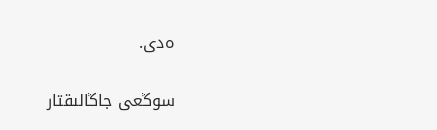ەدى.

سوڭعى جاڭالىقتار